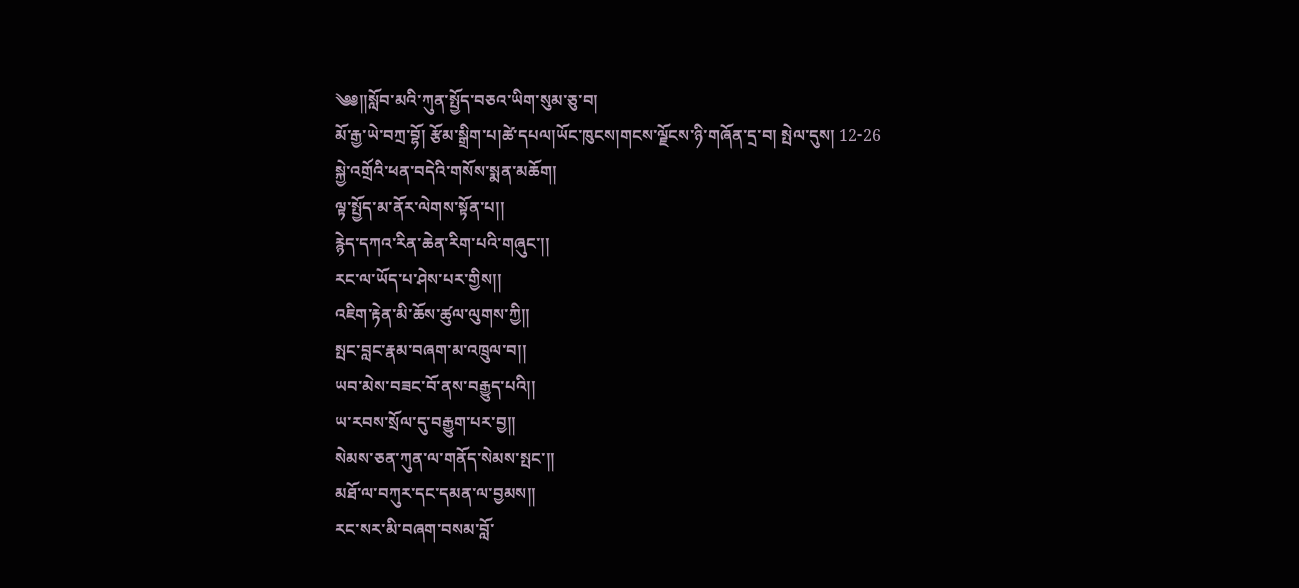༄༅།།སློབ་མའི་ཀུན་སྤྱོད་བཅའ་ཡིག་སུམ་ཅུ་བ།
མོ་རྒྱ་ཡེ་བཀྲ་བྷོ། རྩོམ་སྒྲིག་པ།ཚེ་དཔལ།ཡོང་ཁུངས།གངས་ལྗོངས་ཉི་གཞོན་དྲ་བ། སྤེལ་དུས། 12-26
སྐྱེ་འགྲོའི་ཕན་བདེའི་གསོས་སྨན་མཆོག།
ལྟ་སྤྱོད་མ་ནོར་ལེགས་སྟོན་པ།།
རྙེད་དཀའ་རིན་ཆེན་རིག་པའི་གཞུང་།།
རང་ལ་ཡོད་པ་ཤེས་པར་གྱིས།།
འཇིག་རྟེན་མི་ཆོས་ཚུལ་ལུགས་ཀྱི།།
སྤང་བླང་རྣམ་བཞག་མ་འཁྲུལ་བ།།
ཡབ་མེས་བཟང་བོ་ནས་བརྒྱུད་པའི།།
ཡ་རབས་སྲོལ་དུ་བརྒྱུག་པར་བྱ།།
སེམས་ཅན་ཀུན་ལ་གནོད་སེམས་སྤང་།།
མཐོ་ལ་བཀུར་དང་དམན་ལ་བྱམས།།
རང་སར་མི་བཞག་བསམ་བློ་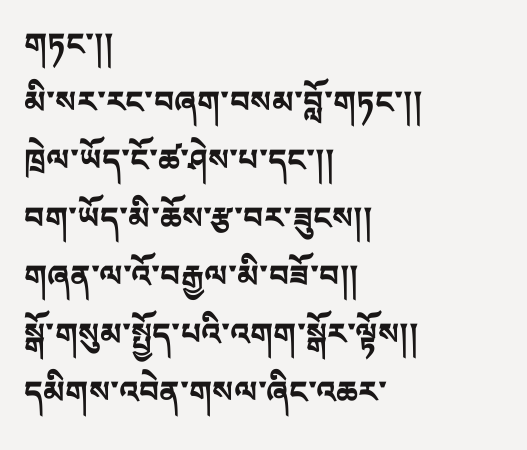གཏང་།།
མི་སར་རང་བཞག་བསམ་བློ་གཏང་།།
ཁྲེལ་ཡོད་ངོ་ཚ་ཤེས་པ་དང་།།
བག་ཡོད་མི་ཆོས་རྩ་བར་ཟུངས།།
གཞན་ལ་འོ་བརྒྱལ་མི་བཟོ་བ།།
སྒོ་གསུམ་སྤྱོད་པའི་འགག་སྒོར་ལྟོས།།
དམིགས་འབེན་གསལ་ཞིང་འཆར་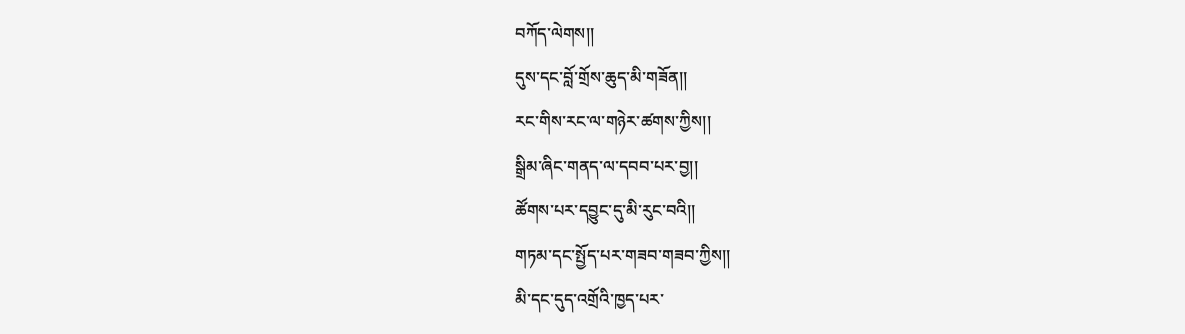བཀོད་ལེགས།།
དུས་དང་བློ་གྲོས་ཆུད་མི་གཟོན།།
རང་གིས་རང་ལ་གཉེར་ཚགས་ཀྱིས།།
སྒྲིམ་ཞིང་གནད་ལ་དབབ་པར་བྱ།།
ཚོགས་པར་དབྱུང་དུ་མི་རུང་བའི།།
གཏམ་དང་སྤྱོད་པར་གཟབ་གཟབ་ཀྱིས།།
མི་དང་དུད་འགྲོའི་ཁྱད་པར་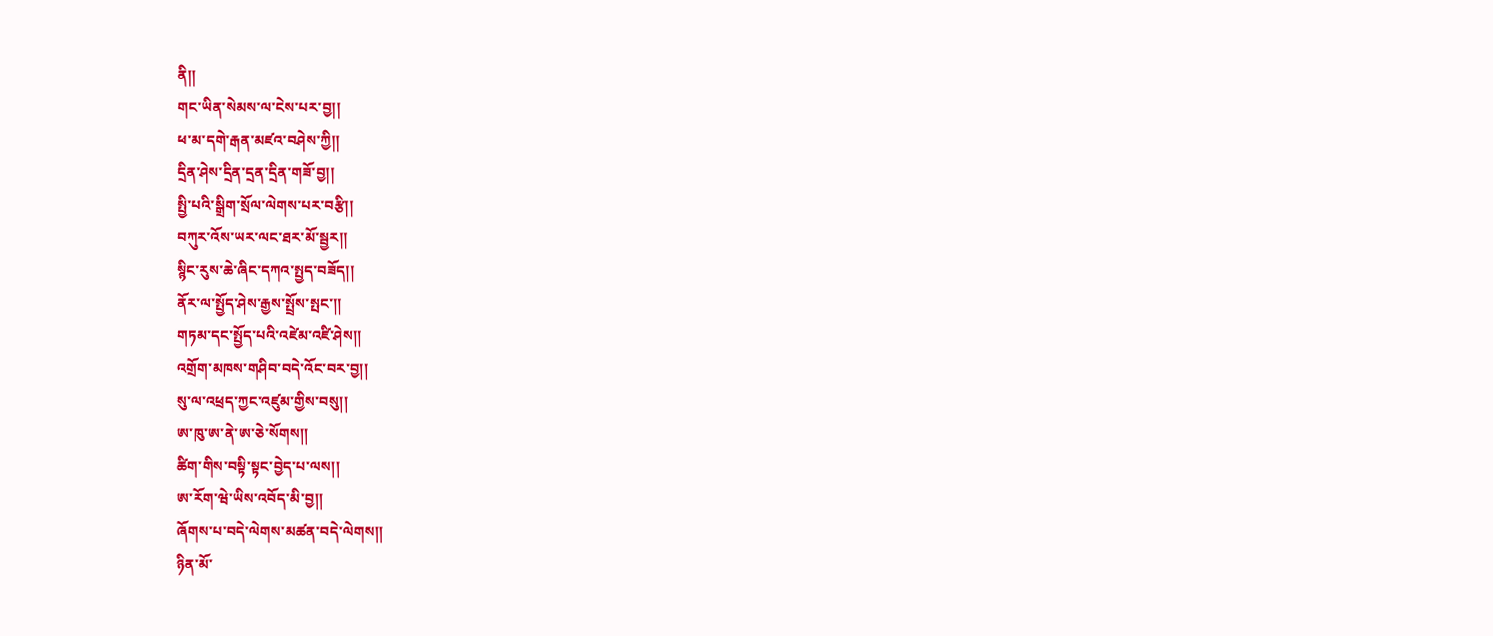ནི།།
གང་ཡིན་སེམས་ལ་ངེས་པར་བྱ།།
ཕ་མ་དགེ་རྒན་མཛའ་བཤེས་ཀྱི།།
དྲིན་ཤེས་དྲིན་དྲན་དྲིན་གཟོ་བྱ།།
སྤྱི་པའི་སྒྲིག་སྲོལ་ལེགས་པར་བརྩི།།
བཀུར་འོས་ཡར་ལང་ཐར་མོ་སྦྱར།།
སྙིང་རུས་ཆེ་ཞིང་དཀའ་སྤྱད་བཟོད།།
ནོར་ལ་སྤྱོད་ཤེས་རྒྱས་སྤྲོས་སྤང་།།
གཏམ་དང་སྤྱོད་པའི་འཛེམ་འཛི་ཤེས།།
འགྲོག་མཁས་གཤིབ་བདེ་འོང་བར་བྱ།།
སུ་ལ་འཕྲད་ཀྱང་འཛུམ་གྱིས་བསུ།།
ཨ་ཁུ་ཨ་ནེ་ཨ་ཅེ་སོགས།།
ཚིག་གིས་བསྟི་སྟང་བྱེད་པ་ལས།།
ཨ་རོག་ཝེ་ཡིས་འབོད་མི་བྱ།།
ཞོགས་པ་བདེ་ལེགས་མཚན་བདེ་ལེགས།།
ཉིན་མོ་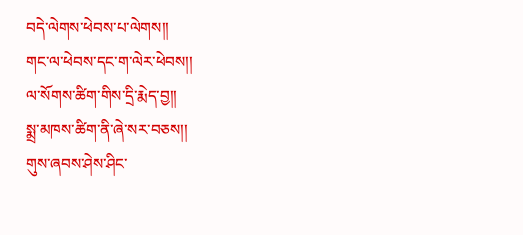བདེ་ལེགས་ཕེབས་པ་ལེགས།།
གང་ལ་ཕེབས་དང་ག་ལེར་ཕེབས།།
ལ་སོགས་ཚིག་གིས་དྲི་རྨེད་བྱ།།
སྨྲ་མཁས་ཚིག་ནི་ཞེ་སར་བཅས།།
གུས་ཞབས་ཤེས་ཤིང་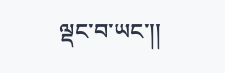ལྡང་བ་ཡང་།།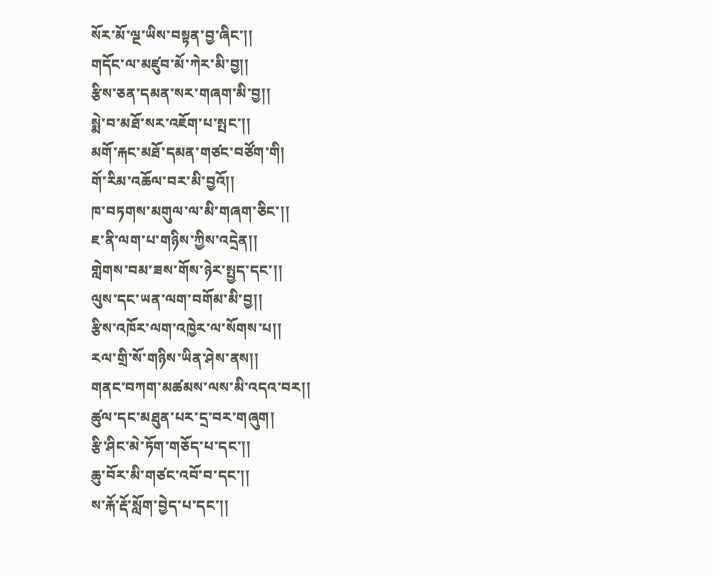སོར་མོ་ལྔ་ཡིས་བསྟན་བྱ་ཞིང་།།
གདོང་ལ་མཛུབ་མོ་ཀེར་མི་བྱ།།
རྩིས་ཅན་དམན་སར་གཞག་མི་བྱ།།
སྨེ་བ་མཐོ་སར་འཇོག་པ་སྤང་།།
མགོ་རྐང་མཐོ་དམན་གཙང་བཙོག་གི།
གོ་རིམ་འཆོལ་བར་མི་བྱའོ།།
ཁ་བཏགས་མགུལ་ལ་མི་གཞག་ཅིང་།།
ཇ་ནི་ལག་པ་གཉིས་ཀྱིས་འདྲེན།།
གླེགས་བམ་ཟས་གོས་ཉེར་སྤྱད་དང་།།
ལུས་དང་ཡན་ལག་བགོམ་མི་བྱ།།
རྩིས་འཁོར་ལག་འཁྱེར་ལ་སོགས་པ།།
རལ་གྲི་སོ་གཉིས་ཡིན་ཤེས་ནས།།
གནང་བཀག་མཚམས་ལས་མི་འདའ་བར།།
ཚུལ་དང་མཐུན་པར་དྲ་བར་གཞུག།
རྩི་ཤིང་མེ་ཏོག་གཅོད་པ་དང་།།
ཆུ་བོར་མི་གཙང་འབོ་བ་དང་།།
ས་རྐོ་རྡོ་སློག་བྱེད་པ་དང་།།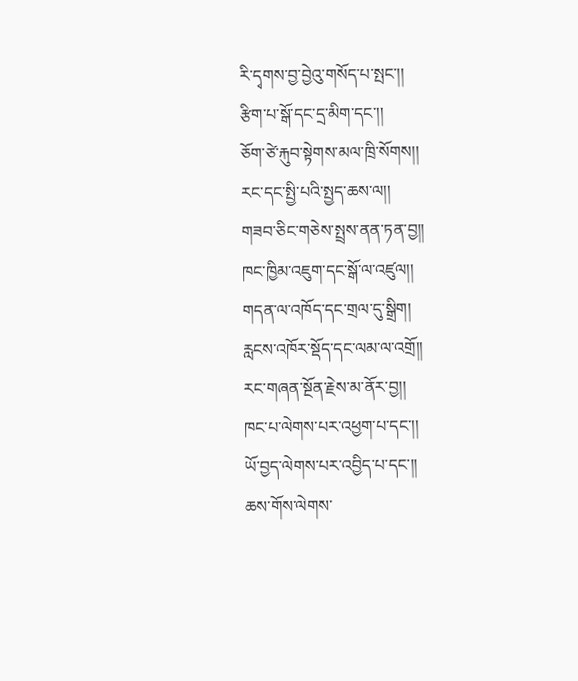རི་དྭགས་བྱ་བྱེའུ་གསོད་པ་སྤང་།།
རྩིག་པ་སྒོ་དང་དྲ་མིག་དང་།།
ཅོག་ཙེ་རྐུབ་སྟེགས་མལ་ཁྲི་སོགས།།
རང་དང་སྤྱི་པའི་སྤྱད་ཆས་ལ།།
གཟབ་ཅིང་གཅེས་སྤྲས་ནན་ཏན་བྱ།།
ཁང་ཁྱིམ་འཇུག་དང་སྒོ་ལ་འཛུལ།།
གདན་ལ་འཁོད་དང་གྲལ་དུ་སྒྲིག།
རླངས་འཁོར་སྡོད་དང་ལམ་ལ་འགྲོ།།
རང་གཞན་སྔོན་རྗེས་མ་ནོར་བྱ།།
ཁང་པ་ལེགས་པར་འཕྱག་པ་དང་།།
ཡོ་བྱད་ལེགས་པར་འབྱིད་པ་དང་།།
ཆས་གོས་ལེགས་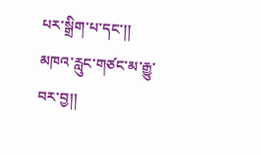པར་སྒྲིག་པ་དང་།།
མཁའ་རླུང་གཙང་མ་རྒྱུ་བར་བྱ།།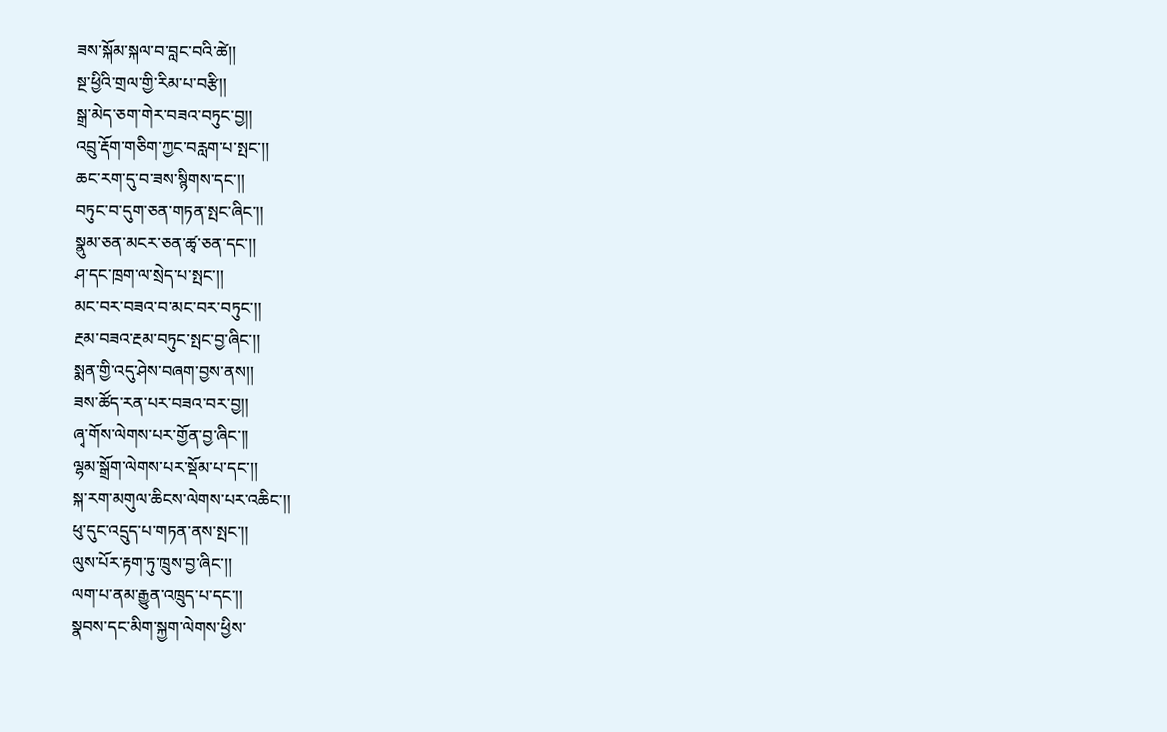ཟས་སྐོམ་སྐལ་བ་བླང་བའི་ཚེ།།
སྔ་ཕྱིའི་གྲལ་གྱི་རིམ་པ་བརྩི།།
སྒྲ་མེད་ཅག་གེར་བཟའ་བཏུང་བྱ།།
འབྲུ་རྡོག་གཅིག་ཀྱང་བརླག་པ་སྤང་།།
ཆང་རག་དུ་བ་ཟས་སྙིགས་དང་།།
བཏུང་བ་དུག་ཅན་གཏན་སྤང་ཞིང་།།
སྣུམ་ཅན་མངར་ཅན་ཚྭ་ཅན་དང་།།
ཤ་དང་ཁྲག་ལ་སྲེད་པ་སྤང་།།
མང་བར་བཟའ་བ་མང་བར་བཏུང་།།
རྔམ་བཟའ་རྔམ་བཏུང་སྤང་བྱ་ཞིང་།།
སྨན་གྱི་འདུ་ཤེས་བཞག་བྱས་ནས།།
ཟས་ཚོད་རན་པར་བཟའ་བར་བྱ།།
ཞྭ་གོས་ལེགས་པར་གྱོན་བྱ་ཞིང་།།
ལྷམ་སྒྲོག་ལེགས་པར་སྡོམ་པ་དང་།།
སྐ་རག་མགུལ་ཆིངས་ལེགས་པར་འཆིང་།།
ཕུ་དུང་འདྲུད་པ་གཏན་ནས་སྤང་།།
ལུས་པོར་རྟག་ཏུ་ཁྲུས་བྱ་ཞིང་།།
ལག་པ་ནམ་རྒྱུན་འཁྲུད་པ་དང་།།
སྣབས་དང་མིག་སྐྱག་ལེགས་ཕྱིས་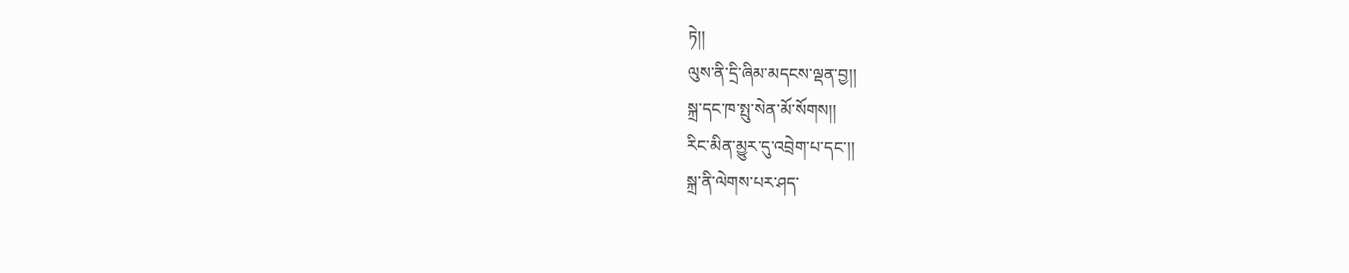ཏེ།།
ལུས་ནི་དྲི་ཞིམ་མདངས་ལྡན་བྱ།།
སྐྲ་དང་ཁ་སྤུ་སེན་མོ་སོགས།།
རིང་མིན་མྱུར་དུ་འབྲེག་པ་དང་།།
སྐྲ་ནི་ལེགས་པར་ཤད་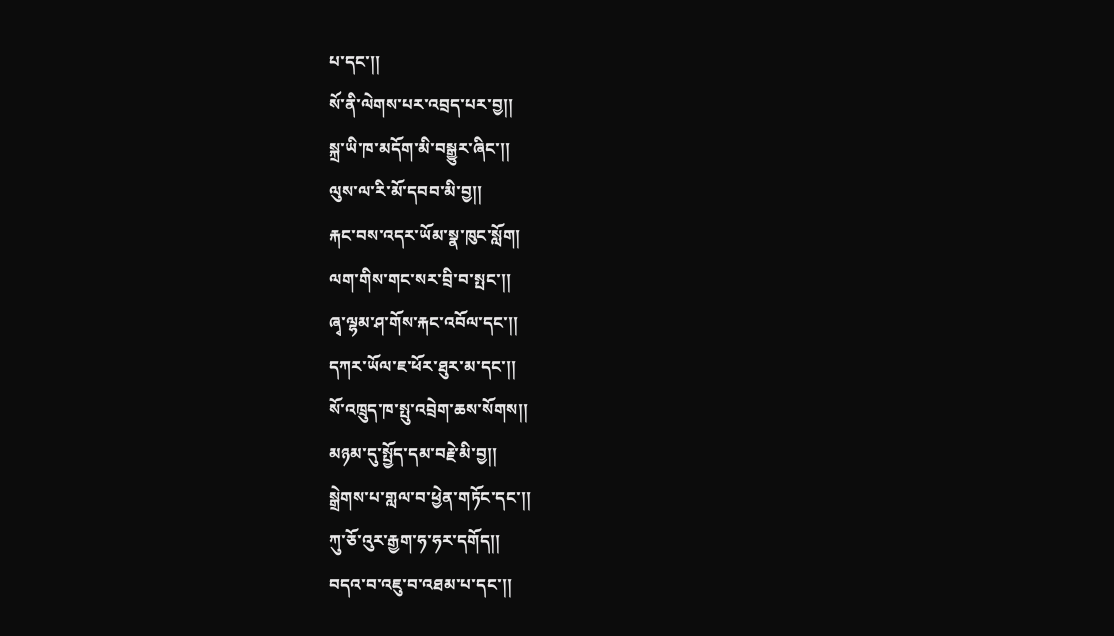པ་དང་།།
སོ་ནི་ལེགས་པར་འབྲད་པར་བྱ།།
སྐྲ་ཡི་ཁ་མདོག་མི་བསྒྱུར་ཞིང་།།
ལུས་ལ་རི་མོ་དབབ་མི་བྱ།།
རྐང་བས་འདར་ཡོམ་སྣ་ཁུང་སློག།
ལག་གིས་གང་སར་བྲི་བ་སྤང་།།
ཞྭ་ལྷམ་ཤ་གོས་རྐང་འབོལ་དང་།།
དཀར་ཡོལ་ཇ་ཕོར་ཐུར་མ་དང་།།
སོ་འཁྲུད་ཁ་སྤུ་འབྲེག་ཆས་སོགས།།
མཉམ་དུ་སྤྱོད་དམ་བརྗེ་མི་བྱ།།
སྒྲེགས་པ་གླལ་བ་ཕྱེན་གཏོང་དང་།།
ཀུ་ཅོ་འུར་རྒྱག་ཧ་ཧར་དགོད།།
བདའ་བ་འཇུ་བ་འཐམ་པ་དང་།།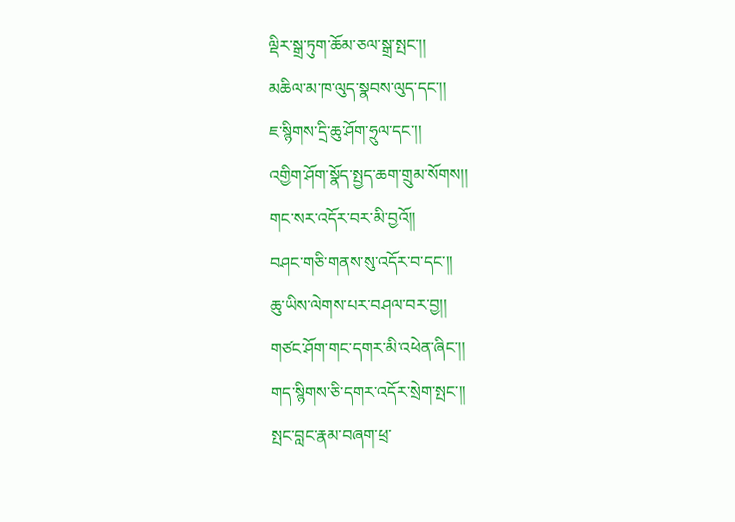ལྡིར་སྒྲ་ཏུག་ཆོམ་ཅལ་སྒྲ་སྤང་།།
མཆིལ་མ་ཁ་ལུད་སྣབས་ལུད་དང་།།
ཇ་སྙིགས་དྲི་ཆུ་ཤོག་ཧྲུལ་དང་།།
འགྱིག་ཤོག་སྣོད་སྤྱད་ཆག་གྲུམ་སོགས།།
གང་སར་འདོར་བར་མི་བྱའོ།།
བཤང་གཅི་གནས་སུ་འདོར་བ་དང་།།
ཆུ་ཡིས་ལེགས་པར་བཤལ་བར་བྱ།།
གཙང་ཤོག་གང་དགར་མི་འཕེན་ཞིང་།།
གད་སྙིགས་ཅི་དགར་འདོར་སྲེག་སྤང་།།
སྤང་བླང་རྣམ་བཞག་ཕྲ་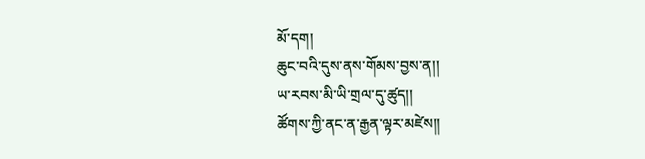མོ་དག།
ཆུང་བའི་དུས་ནས་གོམས་བྱས་ན།།
ཡ་རབས་མི་ཡི་གྲལ་དུ་ཚུད།།
ཚོགས་ཀྱི་ནང་ན་རྒྱན་ལྟར་མཛེས།།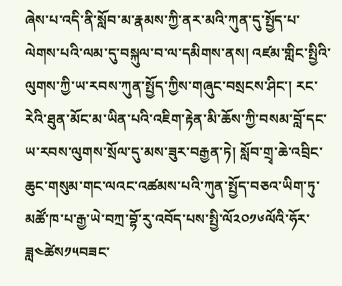ཞེས་པ་འདི་ནི་སློབ་མ་རྣམས་ཀྱི་ནར་མའི་ཀུན་དུ་སྤྱོད་པ་ལེགས་པའི་ལམ་དུ་བསྐུལ་བ་ལ་དམིགས་ནས། འཛམ་གླིང་སྤྱིའི་ལུགས་ཀྱི་ཡ་རབས་ཀུན་སྤྱོད་ཀྱིས་གཞུང་བསྲངས་ཤིང་། རང་རེའི་ཐུན་མོང་མ་ཡིན་པའི་འཇིག་རྟེན་མི་ཆོས་ཀྱི་བསམ་བློ་དང་ཡ་རབས་ལུགས་སྲོལ་དུ་མས་ཟུར་བརྒྱན་ཏེ། སློབ་གྲྭ་ཆེ་འབྲིང་ཆུང་གསུམ་གང་ལའང་འཚམས་པའི་ཀུན་སྤྱོད་བཅའ་ཡིག་ཏུ་མཚོ་ཁ་པ་རྒྱ་ཡེ་བཀྲ་བྷོ་རུ་འབོད་པས་སྤྱི་ལོ༢༠༡༦ལོའི་ཧོར་ཟླ༤ཚེས༡༥བཟང་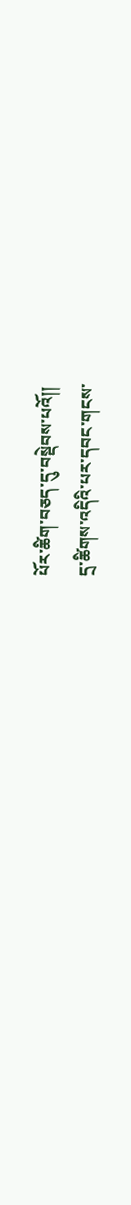པོར་ཚིག་བཅད་དུ་བསྡེབས་པའོ།།
དྲ་ཚིགས་འདིའི་པར་དབང་གངས་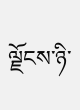ལྗོངས་ཉི་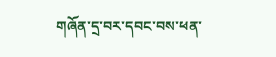གཞོན་དྲ་བར་དབང་བས་ཕན་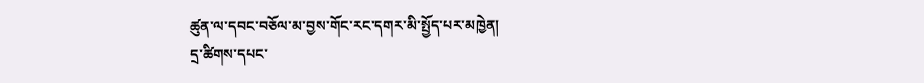ཚུན་ལ་དབང་བཅོལ་མ་བྱས་གོང་རང་དགར་མི་སྤྱོད་པར་མཁྱེན།
དྲ་ཚིགས་དཔང་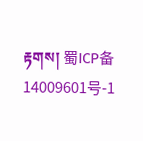རྟགས། 蜀ICP备14009601号-1